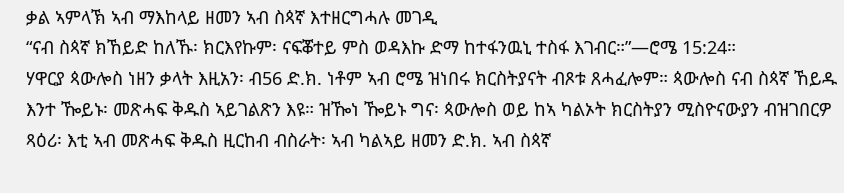ቃል ኣምላኽ ኣብ ማእከላይ ዘመን ኣብ ስጳኛ እተዘርግሓሉ መገዲ
“ናብ ስጳኛ ክኸይድ ከለኹ፡ ክርእየኩም፡ ናፍቖተይ ምስ ወዳእኩ ድማ ከተፋንዉኒ ተስፋ እገብር።”—ሮሜ 15:24።
ሃዋርያ ጳውሎስ ነዘን ቃላት እዚአን፡ ብ56 ድ.ክ. ነቶም ኣብ ሮሜ ዝነበሩ ክርስትያናት ብጾቱ ጸሓፈሎም። ጳውሎስ ናብ ስጳኛ ኸይዱ እንተ ዀይኑ፡ መጽሓፍ ቅዱስ ኣይገልጽን እዩ። ዝዀነ ዀይኑ ግና፡ ጳውሎስ ወይ ከኣ ካልኦት ክርስትያን ሚስዮናውያን ብዝገበርዎ ጻዕሪ፡ እቲ ኣብ መጽሓፍ ቅዱስ ዚርከብ ብስራት፡ ኣብ ካልኣይ ዘመን ድ.ክ. ኣብ ስጳኛ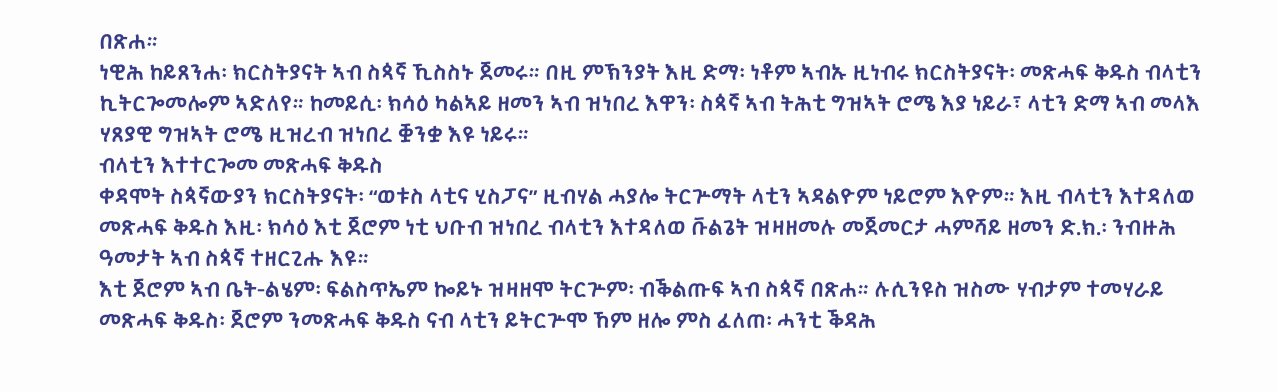በጽሐ።
ነዊሕ ከይጸንሐ፡ ክርስትያናት ኣብ ስጳኛ ኺስስኑ ጀመሩ። በዚ ምኽንያት እዚ ድማ፡ ነቶም ኣብኡ ዚነብሩ ክርስትያናት፡ መጽሓፍ ቅዱስ ብላቲን ኪትርጐመሎም ኣድለየ። ከመይሲ፡ ክሳዕ ካልኣይ ዘመን ኣብ ዝነበረ እዋን፡ ስጳኛ ኣብ ትሕቲ ግዝኣት ሮሜ እያ ነይራ፣ ላቲን ድማ ኣብ መላእ ሃጸያዊ ግዝኣት ሮሜ ዚዝረብ ዝነበረ ቛንቋ እዩ ነይሩ።
ብላቲን እተተርጐመ መጽሓፍ ቅዱስ
ቀዳሞት ስጳኛውያን ክርስትያናት፡ “ወቱስ ላቲና ሂስፓና” ዚብሃል ሓያሎ ትርጕማት ላቲን ኣዳልዮም ነይሮም እዮም። እዚ ብላቲን እተዳለወ መጽሓፍ ቅዱስ እዚ፡ ክሳዕ እቲ ጀሮም ነቲ ህቡብ ዝነበረ ብላቲን እተዳለወ ቩልጌት ዝዛዘመሉ መጀመርታ ሓምሻይ ዘመን ድ.ክ.፡ ንብዙሕ ዓመታት ኣብ ስጳኛ ተዘርጊሑ እዩ።
እቲ ጀሮም ኣብ ቤት-ልሄም፡ ፍልስጥኤም ኰይኑ ዝዛዘሞ ትርጕም፡ ብቕልጡፍ ኣብ ስጳኛ በጽሐ። ሉሲንዩስ ዝስሙ ሃብታም ተመሃራይ መጽሓፍ ቅዱስ፡ ጀሮም ንመጽሓፍ ቅዱስ ናብ ላቲን ይትርጕሞ ኸም ዘሎ ምስ ፈለጠ፡ ሓንቲ ቕዳሕ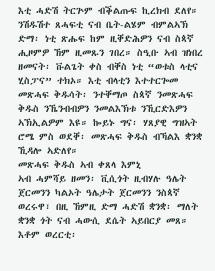እቲ ሓድሽ ትርጕም ብቕልጡፍ ኪረክብ ደለየ። ንሽዱሽተ ጸሓፍቲ ናብ ቤት-ልሄም ብምልኣኽ ድማ፡ ነቲ ጽሑፍ ከም ዚቐድሕዎን ናብ ስጳኛ ሒዞምዎ ኸም ዚመጹን ገበረ። ስዒቡ ኣብ ዝነበረ ዘመናት፡ ቩልጌት ቀስ ብቐስ ነቲ “ወቱስ ላቲና ሂስፓና” ተክኦ። እቲ ብላቲን እተተርጐመ መጽሓፍ ቅዱሳት፡ ንተቐማጦ ስጳኛ ንመጽሓፍ ቅዱስ ንኼንብብዎን ንመልእኽቱ ንኺርድእዎን ኣኽኢልዎም እዩ። ኰይኑ ግና፡ ሃጸያዊ ግዝኣት ሮሜ ምስ ወደቐ፡ መጽሓፍ ቅዱስ ብኻልእ ቋንቋ ኺዳሎ ኣድለየ።
መጽሓፍ ቅዱስ ኣብ ቀጸላ እምኒ
ኣብ ሓምሻይ ዘመን፡ ቪሲጎት ዚብሃሉ ዓሌት ጀርመንን ካልኦት ዓሌታት ጀርመንን ንስጳኛ ወረሩዋ፣ በዚ ኸምዚ ድማ ሓድሽ ቋንቋ፡ ማለት ቋንቋ ጎት ናብ ሓውሲ ደሴት ኣይበርያ መጸ። እቶም ወረርቲ፡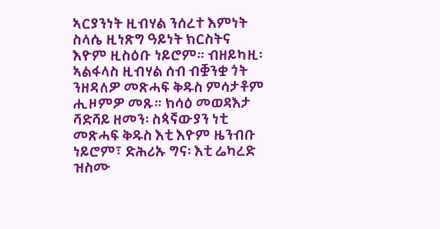ኣርያንነት ዚብሃል ንሰረተ እምነት ስላሴ ዚነጽግ ዓይነት ክርስትና እዮም ዚስዕቡ ነይሮም። ብዘይካዚ፡ ኣልፋላስ ዚብሃል ሰብ ብቛንቋ ጎት ንዘዳለዎ መጽሓፍ ቅዱስ ምሳታቶም ሒዞምዎ መጹ። ክሳዕ መወዳእታ ሻድሻይ ዘመን፡ ስጳኛውያን ነቲ መጽሓፍ ቅዱስ እቲ እዮም ዜንብቡ ነይሮም፣ ድሕሪኡ ግና፡ እቲ ሬካረድ ዝስሙ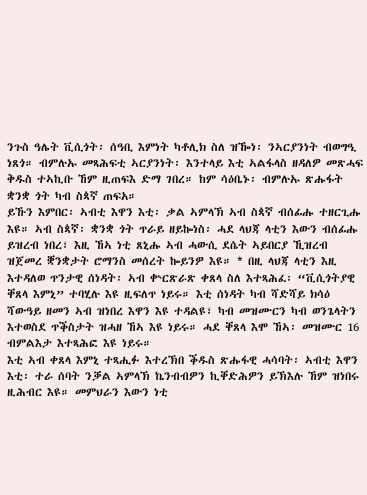ንጉስ ዓሌት ቪሲጎት፡ ሰዓቢ እምነት ካቶሊክ ስለ ዝዀነ፡ ንኣርያንነት ብወግዒ ነጸጎ። ብምሉኡ መጻሕፍቲ ኣርያንነት፡ እንተላይ እቲ ኣልፋላስ ዘዳለዎ መጽሓፍ ቅዱስ ተኣኪቡ ኸም ዚጠፍእ ድማ ገበረ። ከም ሳዕቤኑ፡ ብምሉኡ ጽሑፋት ቋንቋ ጎት ካብ ስጳኛ ጠፍአ።
ይኹን እምበር፡ ኣብቲ እዋን እቲ፡ ቃል ኣምላኽ ኣብ ስጳኛ ብሰፊሑ ተዘርጊሑ እዩ። ኣብ ስጳኛ፡ ቋንቋ ጎት ጥራይ ዘይኰነስ፡ ሓደ ላህጃ ላቲን እውን ብሰፊሑ ይዝረብ ነበረ፣ እዚ ኸኣ ነቲ ጸኒሑ ኣብ ሓውሲ ደሴት ኣይበርያ ኺዝረብ ዝጀመረ ቛንቋታት ሮማንስ መሰረት ኰይንዎ እዩ። * በዚ ላህጃ ላቲን እዚ እተዳለወ ጥንታዊ ሰነዳት፡ ኣብ ቍርጽራጽ ቀጸላ ስለ እተጻሕፈ፡ “ቪሲጎትያዊ ቐጸላ እምኒ” ተባሂሉ እዩ ዚፍለጥ ነይሩ። እቲ ሰነዳት ካብ ሻድሻይ ክሳዕ ሻውዓይ ዘመን ኣብ ዝነበረ እዋን እዩ ተዳልዩ፣ ካብ መዝሙርን ካብ ወንጌላትን እተወስደ ጥቕስታት ዝሓዘ ኸኣ እዩ ነይሩ። ሓደ ቐጸላ እሞ ኸኣ፡ መዝሙር 16 ብምልእታ እተጻሕፎ እዩ ነይሩ።
እቲ ኣብ ቀጸላ እምኒ ተጻሒፉ እተረኽበ ቕዱስ ጽሑፋዊ ሓሳባት፡ ኣብቲ እዋን እቲ፡ ተራ ሰባት ንቓል ኣምላኽ ኬንብብዎን ኪቐድሕዎን ይኽእሉ ኸም ዝነበሩ ዚሕብር እዩ። መምህራን እውን ነቲ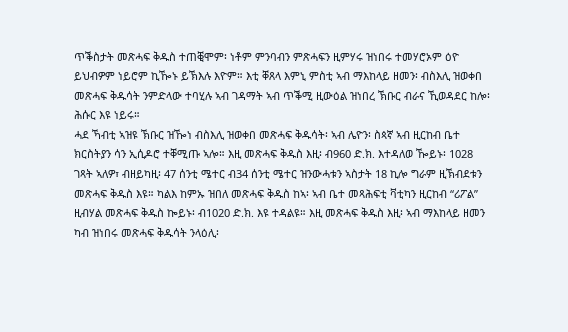ጥቕስታት መጽሓፍ ቅዱስ ተጠቒሞም፡ ነቶም ምንባብን ምጽሓፍን ዚምሃሩ ዝነበሩ ተመሃሮኦም ዕዮ ይህብዎም ነይሮም ኪዀኑ ይኽእሉ እዮም። እቲ ቐጸላ እምኒ ምስቲ ኣብ ማእከላይ ዘመን፡ ብስእሊ ዝወቀበ መጽሓፍ ቅዱሳት ንምድላው ተባሂሉ ኣብ ገዳማት ኣብ ጥቕሚ ዚውዕል ዝነበረ ኽቡር ብራና ኺወዳደር ከሎ፡ ሕሱር እዩ ነይሩ።
ሓደ ኻብቲ ኣዝዩ ኽቡር ዝዀነ ብስእሊ ዝወቀበ መጽሓፍ ቅዱሳት፡ ኣብ ሌዮን፡ ስጳኛ ኣብ ዚርከብ ቤተ ክርስትያን ሳን ኢሲዶሮ ተቐሚጡ ኣሎ። እዚ መጽሓፍ ቅዱስ እዚ፡ ብ960 ድ.ክ. እተዳለወ ዀይኑ፡ 1028 ገጻት ኣለዎ፣ ብዘይካዚ፡ 47 ሰንቲ ሜተር ብ34 ሰንቲ ሜተር ዝንውሓቱን ኣስታት 18 ኪሎ ግራም ዚኽብደቱን መጽሓፍ ቅዱስ እዩ። ካልእ ከምኡ ዝበለ መጽሓፍ ቅዱስ ከኣ፡ ኣብ ቤተ መጻሕፍቲ ቫቲካን ዚርከብ “ሪፖል” ዚብሃል መጽሓፍ ቅዱስ ኰይኑ፡ ብ1020 ድ.ክ. እዩ ተዳልዩ። እዚ መጽሓፍ ቅዱስ እዚ፡ ኣብ ማእከላይ ዘመን ካብ ዝነበሩ መጽሓፍ ቅዱሳት ንላዕሊ፡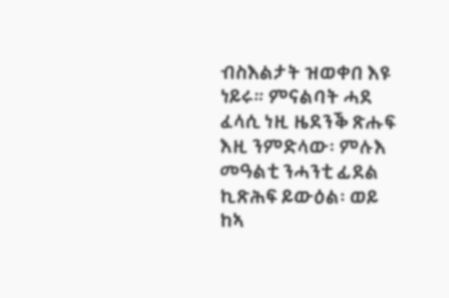ብስእልታት ዝወቀበ እዩ ነይሩ። ምናልባት ሓደ ፈላሲ ነዚ ዜደንቕ ጽሑፍ እዚ ንምድላው፡ ምሉእ መዓልቲ ንሓንቲ ፊደል ኪጽሕፍ ይውዕል፡ ወይ ከኣ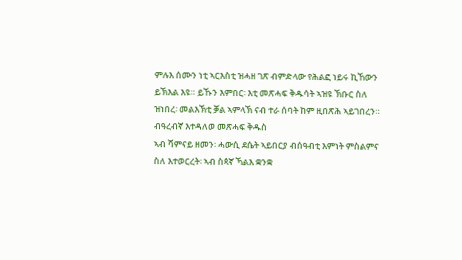ምሉእ ሰሙን ነቲ ኣርእስቲ ዝሓዘ ገጽ ብምድላው የሕልፎ ነይሩ ኪኸውን ይኽእል እዩ። ይኹን እምበር፡ እቲ መጽሓፍ ቅዱሳት ኣዝዩ ኽቡር ስለ ዝነበረ፡ መልእኽቲ ቓል ኣምላኽ ናብ ተራ ሰባት ከም ዚበጽሕ ኣይገበረን።
ብዓረብኛ እተዳለወ መጽሓፍ ቅዱስ
ኣብ ሻምናይ ዘመን፡ ሓውሲ ደሴት ኣይበርያ ብሰዓብቲ እምነት ምስልምና ስለ እተወርረት፡ ኣብ ስጳኛ ኻልእ ቋንቋ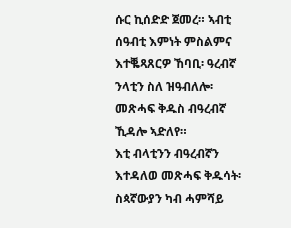ሱር ኪሰድድ ጀመረ። ኣብቲ ሰዓብቲ እምነት ምስልምና እተቘጻጸርዎ ኸባቢ፡ ዓረብኛ ንላቲን ስለ ዝዓብለሎ፡ መጽሓፍ ቅዱስ ብዓረብኛ ኺዳሎ ኣድለየ።
እቲ ብላቲንን ብዓረብኛን እተዳለወ መጽሓፍ ቅዱሳት፡ ስጳኛውያን ካብ ሓምሻይ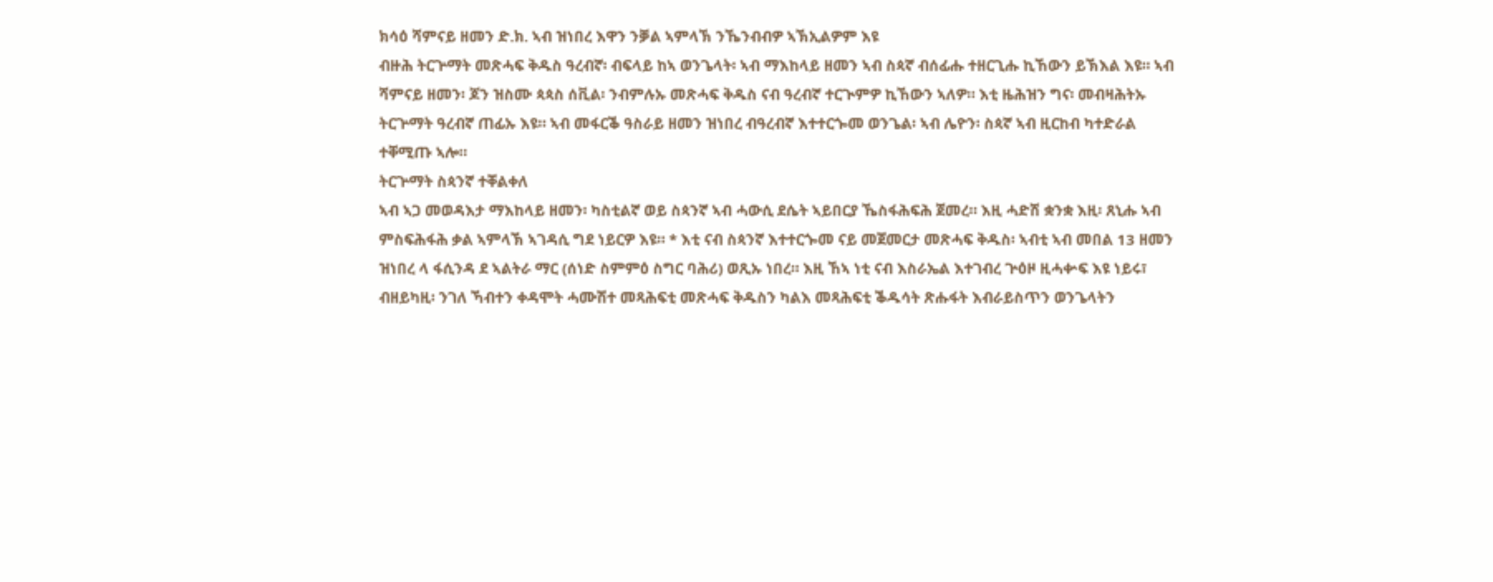ክሳዕ ሻምናይ ዘመን ድ.ክ. ኣብ ዝነበረ እዋን ንቓል ኣምላኽ ንኼንብብዎ ኣኽኢልዎም እዩ
ብዙሕ ትርጕማት መጽሓፍ ቅዱስ ዓረብኛ፡ ብፍላይ ከኣ ወንጌላት፡ ኣብ ማእከላይ ዘመን ኣብ ስጳኛ ብሰፊሑ ተዘርጊሑ ኪኸውን ይኽእል እዩ። ኣብ ሻምናይ ዘመን፡ ጆን ዝስሙ ጳጳስ ሰቪል፡ ንብምሉኡ መጽሓፍ ቅዱስ ናብ ዓረብኛ ተርጒምዎ ኪኸውን ኣለዎ። እቲ ዜሕዝን ግና፡ መብዛሕትኡ ትርጕማት ዓረብኛ ጠፊኡ እዩ። ኣብ መፋርቕ ዓስራይ ዘመን ዝነበረ ብዓረብኛ እተተርጐመ ወንጌል፡ ኣብ ሌዮን፡ ስጳኛ ኣብ ዚርከብ ካተድራል ተቐሚጡ ኣሎ።
ትርጕማት ስጳንኛ ተቐልቀለ
ኣብ ኣጋ መወዳእታ ማእከላይ ዘመን፡ ካስቲልኛ ወይ ስጳንኛ ኣብ ሓውሲ ደሴት ኣይበርያ ኼስፋሕፍሕ ጀመረ። እዚ ሓድሽ ቋንቋ እዚ፡ ጸኒሑ ኣብ ምስፍሕፋሕ ቃል ኣምላኽ ኣገዳሲ ግደ ነይርዎ እዩ። * እቲ ናብ ስጳንኛ እተተርጐመ ናይ መጀመርታ መጽሓፍ ቅዱስ፡ ኣብቲ ኣብ መበል 13 ዘመን ዝነበረ ላ ፋሲንዳ ደ ኣልትራ ማር (ሰነድ ስምምዕ ስግር ባሕሪ) ወጺኡ ነበረ። እዚ ኸኣ ነቲ ናብ እስራኤል እተገብረ ጕዕዞ ዚሓቍፍ እዩ ነይሩ፣ ብዘይካዚ፡ ንገለ ኻብተን ቀዳሞት ሓሙሽተ መጻሕፍቲ መጽሓፍ ቅዱስን ካልእ መጻሕፍቲ ቕዱሳት ጽሑፋት እብራይስጥን ወንጌላትን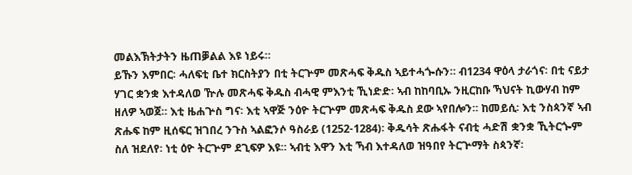መልእኽትታትን ዜጠቓልል እዩ ነይሩ።
ይኹን እምበር፡ ሓለፍቲ ቤተ ክርስትያን በቲ ትርጕም መጽሓፍ ቅዱስ ኣይተሓጐሱን። ብ1234 ዋዕላ ታራጎና፡ በቲ ናይታ ሃገር ቋንቋ እተዳለወ ዅሉ መጽሓፍ ቅዱስ ብሓዊ ምእንቲ ኺነድድ፡ ኣብ ከከባቢኡ ንዚርከቡ ኻህናት ኪውሃብ ከም ዘለዎ ኣወጀ። እቲ ዜሐጕስ ግና፡ እቲ ኣዋጅ ንዕዮ ትርጕም መጽሓፍ ቅዱስ ደው ኣየበሎን። ከመይሲ፡ እቲ ንስጳንኛ ኣብ ጽሑፍ ከም ዚሰፍር ዝገበረ ንጉስ ኣልፎንሶ ዓስራይ (1252-1284)፡ ቅዱሳት ጽሑፋት ናብቲ ሓድሽ ቋንቋ ኺትርጐም ስለ ዝደለየ፡ ነቲ ዕዮ ትርጕም ደጊፍዎ እዩ። ኣብቲ እዋን እቲ ኻብ እተዳለወ ዝዓበየ ትርጕማት ስጳንኛ፡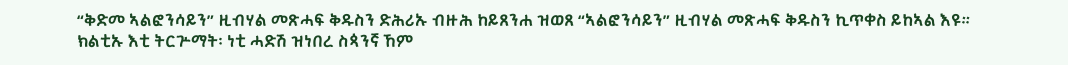“ቅድመ ኣልፎንሳይን” ዚብሃል መጽሓፍ ቅዱስን ድሕሪኡ ብዙሕ ከይጸንሐ ዝወጸ “ኣልፎንሳይን” ዚብሃል መጽሓፍ ቅዱስን ኪጥቀስ ይከኣል እዩ።
ክልቲኡ እቲ ትርጕማት፡ ነቲ ሓድሽ ዝነበረ ስጳንኛ ኸም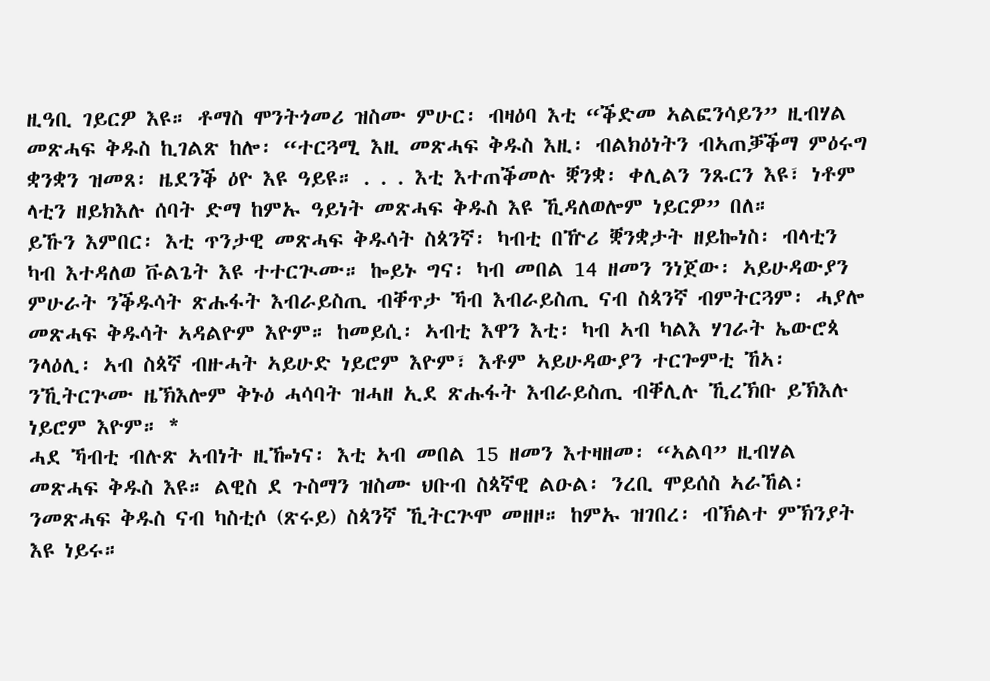ዚዓቢ ገይርዎ እዩ። ቶማስ ሞንትጎመሪ ዝስሙ ምሁር፡ ብዛዕባ እቲ “ቕድመ ኣልፎንሳይን” ዚብሃል መጽሓፍ ቅዱስ ኪገልጽ ከሎ፡ “ተርጓሚ እዚ መጽሓፍ ቅዱስ እዚ፡ ብልክዕነትን ብኣጠቓቕማ ምዕሩግ ቋንቋን ዝመጸ፡ ዜደንቕ ዕዮ እዩ ዓይዩ። . . . እቲ እተጠቕመሉ ቛንቋ፡ ቀሊልን ንጹርን እዩ፣ ነቶም ላቲን ዘይክእሉ ሰባት ድማ ከምኡ ዓይነት መጽሓፍ ቅዱስ እዩ ኺዳለወሎም ነይርዎ” በለ።
ይኹን እምበር፡ እቲ ጥንታዊ መጽሓፍ ቅዱሳት ስጳንኛ፡ ካብቲ በዅሪ ቛንቋታት ዘይኰነስ፡ ብላቲን ካብ እተዳለወ ቩልጌት እዩ ተተርጒሙ። ኰይኑ ግና፡ ካብ መበል 14 ዘመን ንነጀው፡ ኣይሁዳውያን ምሁራት ንቕዱሳት ጽሑፋት እብራይስጢ ብቐጥታ ኻብ እብራይስጢ ናብ ስጳንኛ ብምትርጓም፡ ሓያሎ መጽሓፍ ቅዱሳት ኣዳልዮም እዮም። ከመይሲ፡ ኣብቲ እዋን እቲ፡ ካብ ኣብ ካልእ ሃገራት ኤውሮጳ ንላዕሊ፡ ኣብ ስጳኛ ብዙሓት ኣይሁድ ነይሮም እዮም፣ እቶም ኣይሁዳውያን ተርጐምቲ ኸኣ፡ ንኺትርጕሙ ዜኽእሎም ቅኑዕ ሓሳባት ዝሓዘ ኢደ ጽሑፋት እብራይስጢ ብቐሊሉ ኺረኽቡ ይኽእሉ ነይሮም እዮም። *
ሓደ ኻብቲ ብሉጽ ኣብነት ዚዀነና፡ እቲ ኣብ መበል 15 ዘመን እተዛዘመ፡ “ኣልባ” ዚብሃል መጽሓፍ ቅዱስ እዩ። ልዊስ ደ ጉስማን ዝስሙ ህቡብ ስጳኛዊ ልዑል፡ ንረቢ ሞይሰስ ኣራኸል፡ ንመጽሓፍ ቅዱስ ናብ ካስቲሶ (ጽሩይ) ስጳንኛ ኺትርጕሞ መዘዞ። ከምኡ ዝገበረ፡ ብኽልተ ምኽንያት እዩ ነይሩ።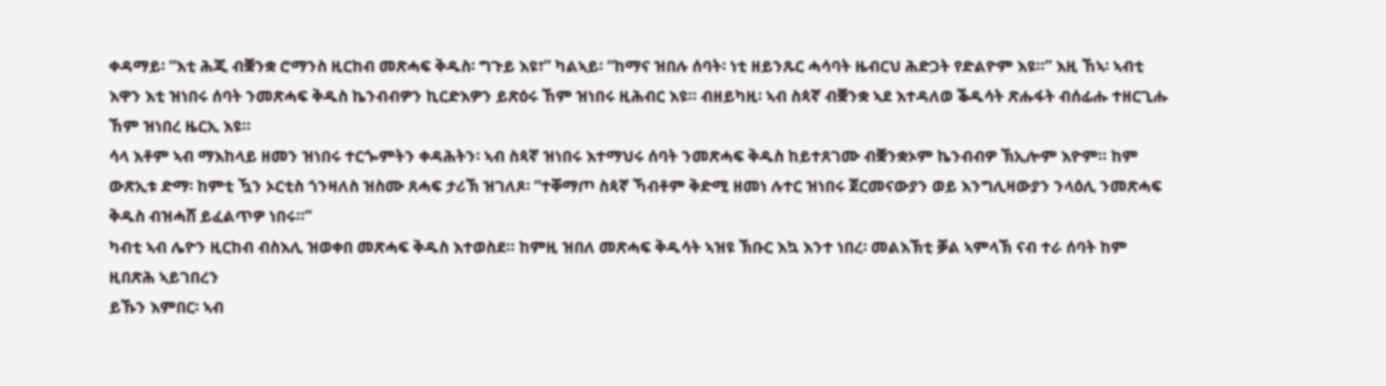ቀዳማይ፡ “እቲ ሕጂ ብቛንቋ ሮማንስ ዚርከብ መጽሓፍ ቅዱስ፡ ግጉይ እዩ፣” ካልኣይ፡ “ከማና ዝበሉ ሰባት፡ ነቲ ዘይንጹር ሓሳባት ዜብርህ ሕድጋት የድልዮም እዩ።” እዚ ኸኣ፡ ኣብቲ እዋን እቲ ዝነበሩ ሰባት ንመጽሓፍ ቅዱስ ኬንብብዎን ኪርድእዎን ይጽዕሩ ኸም ዝነበሩ ዚሕብር እዩ። ብዘይካዚ፡ ኣብ ስጳኛ ብቛንቋ ኣደ እተዳለወ ቕዱሳት ጽሑፋት ብሰፊሑ ተዘርጊሑ ኸም ዝነበረ ዜርኢ እዩ።
ሳላ እቶም ኣብ ማእከላይ ዘመን ዝነበሩ ተርጐምትን ቀዳሕትን፡ ኣብ ስጳኛ ዝነበሩ እተማህሩ ሰባት ንመጽሓፍ ቅዱስ ከይተጸገሙ ብቛንቋኦም ኬንብብዎ ኽኢሎም እዮም። ከም ውጽኢቱ ድማ፡ ከምቲ ዃን ኦርቲስ ጎንዛለስ ዝስሙ ጸሓፍ ታሪኽ ዝገለጾ፡ “ተቐማጦ ስጳኛ ኻብቶም ቅድሚ ዘመነ ሉተር ዝነበሩ ጀርመናውያን ወይ እንግሊዛውያን ንላዕሊ ንመጽሓፍ ቅዱስ ብዝሓሸ ይፈልጥዎ ነበሩ።”
ካብቲ ኣብ ሌዮን ዚርከብ ብስእሊ ዝወቀበ መጽሓፍ ቅዱስ እተወስደ። ከምዚ ዝበለ መጽሓፍ ቅዱሳት ኣዝዩ ኽቡር እኳ እንተ ነበረ፡ መልእኽቲ ቓል ኣምላኽ ናብ ተራ ሰባት ከም ዚበጽሕ ኣይገበረን
ይኹን እምበር፡ ኣብ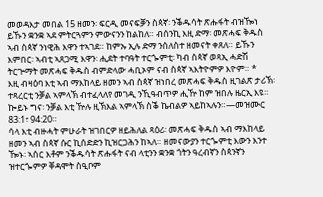መወዳእታ መበል 15 ዘመን፡ ፍርዲ መናፍቓን ስጳኛ፡ ንቕዱሳት ጽሑፋት ብዝዀነ ይኹን ቋንቋ ኣደ ምትርጓምን ምውናንን ከልከለ። ብሰንኪ እዚ ድማ፡ መጽሓፍ ቅዱስ ኣብ ስጳኛ ንነዊሕ እዋን ተኣገደ። ከምኡ ኢሉ ድማ ንሰለስተ ዘመናት ቀጸለ። ይኹን እምበር፡ ኣብቲ ኣጸጋሚ እዋን፡ ሒደት ተባዓት ተርጐምቲ፡ ካብ ስጳኛ ወጻኢ ሓድሽ ትርጕማት መጽሓፍ ቅዱስ ብምድላው ሓቢኦም ናብ ስጳኛ ኣእትዮምዎ እዮም። *
እዚ ብዛዕባ እቲ ኣብ ማእከላይ ዘመን ኣብ ስጳኛ ዝነበረ መጽሓፍ ቅዱስ ዚገልጽ ታሪኽ፡ ተጻረርቲ ንቓል ኣምላኽ ብተፈላለየ መገዲ ንኺዓብጥዎ ሒዅ ከም ዝበሉ ዜርኢ እዩ። ኰይኑ ግና፡ ንቓል እቲ ዅሉ ዚኽእል ኣምላኽ ስቕ ኬብልዎ ኣይከኣሉን።—መዝሙር 83:1፣ 94:20።
ሳላ እቲ ብዙሓት ምሁራት ዝገበርዎ ዘይሕለል ጻዕሪ፡ መጽሓፍ ቅዱስ ኣብ ማእከላይ ዘመን ኣብ ስጳኛ ሱር ኪሰድድን ኪዝርጋሕን ከኣለ። ዘመናውያን ተርጐምቲ እውን እንተ ዀኑ፡ ኣሰር እቶም ንቕዱሳት ጽሑፋት ናብ ላቲንን ቋንቋ ጎትን ዓረብኛን ስጳንኛን ዝተርጐምዎ ቐዳሞት ስዒቦም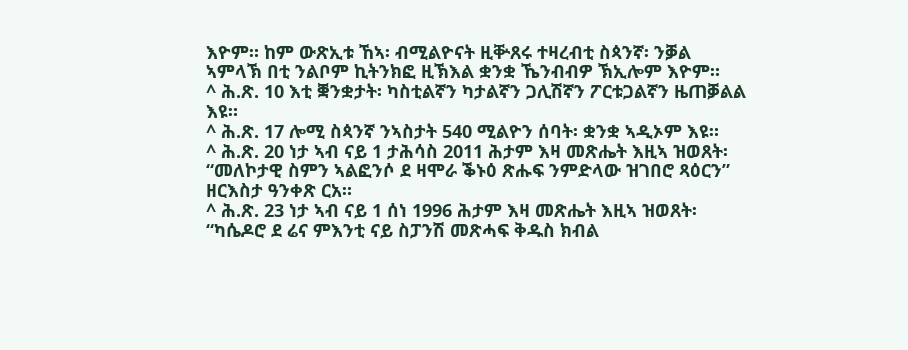እዮም። ከም ውጽኢቱ ኸኣ፡ ብሚልዮናት ዚቝጸሩ ተዛረብቲ ስጳንኛ፡ ንቓል ኣምላኽ በቲ ንልቦም ኪትንክፎ ዚኽእል ቋንቋ ኼንብብዎ ኽኢሎም እዮም።
^ ሕ.ጽ. 10 እቲ ቛንቋታት፡ ካስቲልኛን ካታልኛን ጋሊሽኛን ፖርቱጋልኛን ዜጠቓልል እዩ።
^ ሕ.ጽ. 17 ሎሚ ስጳንኛ ንኣስታት 540 ሚልዮን ሰባት፡ ቋንቋ ኣዲኦም እዩ።
^ ሕ.ጽ. 20 ነታ ኣብ ናይ 1 ታሕሳስ 2011 ሕታም እዛ መጽሔት እዚኣ ዝወጸት፡ “መለኮታዊ ስምን ኣልፎንሶ ደ ዛሞራ ቕኑዕ ጽሑፍ ንምድላው ዝገበሮ ጻዕርን” ዘርእስታ ዓንቀጽ ርአ።
^ ሕ.ጽ. 23 ነታ ኣብ ናይ 1 ሰነ 1996 ሕታም እዛ መጽሔት እዚኣ ዝወጸት፡ “ካሴዶሮ ደ ሬና ምእንቲ ናይ ስፓንሽ መጽሓፍ ቅዱስ ክብል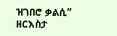ዝገበሮ ቃልሲ” ዘርእስታ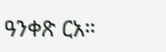ዓንቀጽ ርአ።